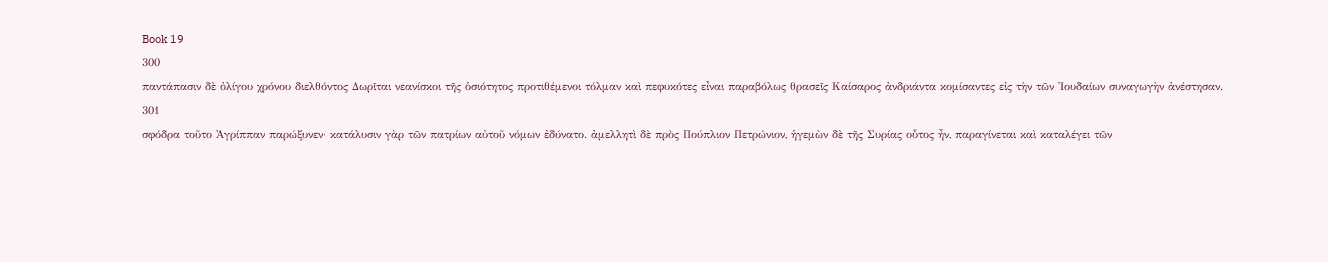Book 19
300
παντάπασιν δὲ ὀλίγου χρόνου διελθόντος Δωρῖται νεανίσκοι τῆς ὁσιότητος προτιθέμενοι τόλμαν καὶ πεφυκότες εἶναι παραβόλως θρασεῖς Καίσαρος ἀνδριάντα κομίσαντες εἰς τὴν τῶν Ἰουδαίων συναγωγὴν ἀνέστησαν.
301
σφόδρα τοῦτο Ἀγρίππαν παρώξυνεν· κατάλυσιν γὰρ τῶν πατρίων αὐτοῦ νόμων ἐδύνατο. ἀμελλητὶ δὲ πρὸς Πούπλιον Πετρώνιον, ἡγεμὼν δὲ τῆς Συρίας οὗτος ἦν, παραγίνεται καὶ καταλέγει τῶν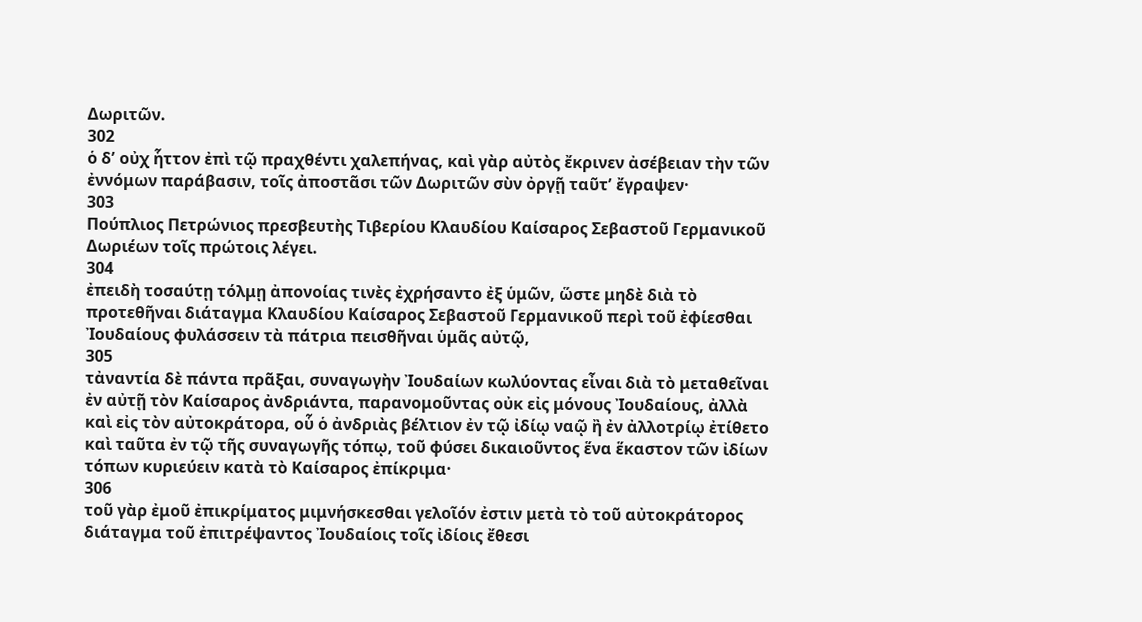Δωριτῶν.
302
ὁ δʼ οὐχ ἧττον ἐπὶ τῷ πραχθέντι χαλεπήνας, καὶ γὰρ αὐτὸς ἔκρινεν ἀσέβειαν τὴν τῶν ἐννόμων παράβασιν, τοῖς ἀποστᾶσι τῶν Δωριτῶν σὺν ὀργῇ ταῦτʼ ἔγραψεν·
303
Πούπλιος Πετρώνιος πρεσβευτὴς Τιβερίου Κλαυδίου Καίσαρος Σεβαστοῦ Γερμανικοῦ Δωριέων τοῖς πρώτοις λέγει.
304
ἐπειδὴ τοσαύτῃ τόλμῃ ἀπονοίας τινὲς ἐχρήσαντο ἐξ ὑμῶν, ὥστε μηδὲ διὰ τὸ προτεθῆναι διάταγμα Κλαυδίου Καίσαρος Σεβαστοῦ Γερμανικοῦ περὶ τοῦ ἐφίεσθαι Ἰουδαίους φυλάσσειν τὰ πάτρια πεισθῆναι ὑμᾶς αὐτῷ,
305
τἀναντία δὲ πάντα πρᾶξαι, συναγωγὴν Ἰουδαίων κωλύοντας εἶναι διὰ τὸ μεταθεῖναι ἐν αὐτῇ τὸν Καίσαρος ἀνδριάντα, παρανομοῦντας οὐκ εἰς μόνους Ἰουδαίους, ἀλλὰ καὶ εἰς τὸν αὐτοκράτορα, οὗ ὁ ἀνδριὰς βέλτιον ἐν τῷ ἰδίῳ ναῷ ἢ ἐν ἀλλοτρίῳ ἐτίθετο καὶ ταῦτα ἐν τῷ τῆς συναγωγῆς τόπῳ, τοῦ φύσει δικαιοῦντος ἕνα ἕκαστον τῶν ἰδίων τόπων κυριεύειν κατὰ τὸ Καίσαρος ἐπίκριμα·
306
τοῦ γὰρ ἐμοῦ ἐπικρίματος μιμνήσκεσθαι γελοῖόν ἐστιν μετὰ τὸ τοῦ αὐτοκράτορος διάταγμα τοῦ ἐπιτρέψαντος Ἰουδαίοις τοῖς ἰδίοις ἔθεσι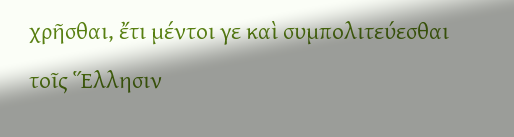χρῆσθαι, ἔτι μέντοι γε καὶ συμπολιτεύεσθαι τοῖς Ἕλλησιν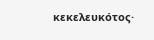κεκελευκότος·